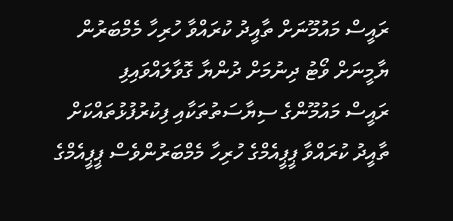ރައީސް މައުމޫނަށް ތާއީދު ކުރައްވާ ހުރިހާ މެމްބަރުން ޔާމީނަށް ވޯޓު ދިނުމަށް ދުންޔާ ގޮވާލައްވައިފި
ރައީސް މައުމޫންގެ ސިޔާސަތުތަކާއި ފިކުރުފުޅުތައްކަށް ތާއީދު ކުރައްވާ ޕީޕީއެމްގެ ހުރިހާ މެމްބަރުންވެސް ޕީޕީއެމްގެ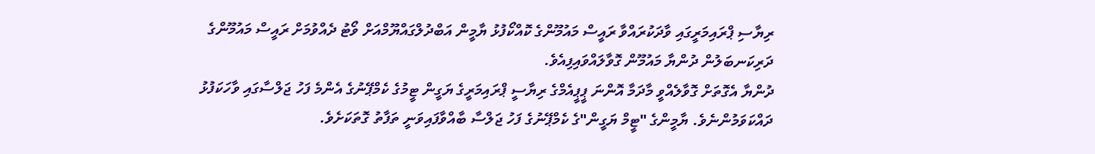ރިޔާސި ޕްރައިމަރީގައި ވާދަކުރައްވާ ރައީސް މައުމޫންގެ ކޮއްކޯފުޅު ޔާމީން އަބްދުލްގައްޔޫމްއަށް ވޯޓު ދެއްވުމަށް ރައީސް މައުމޫންގެ ދަރިކަނބަލުން ދުންޔާ މައުމޫން ގޮވާލައްވައިފިއެވެ.
ދުންޔާ އެގޮތަށް ގޮވާލެއްވީ މާދަމާ އޮންނަ ޕީޕީއެމްގެ ރިޔާސީ ޕްރައިމަރީގެ ޔަގީން ޓީމުގެ ކެމްޕޭނުގެ އެންމެ ފަހު ޖަލްސާގައި ވާހަކަފުޅު ދައްކަވަމުންނެވެ. ޔާމީންގެ "ޓީމް ޔަގީން"ގެ ކެމްޕޭނުގެ ފަހު ޖަލްސާ ބާއްވާފައިވަނީ ތަފާތު ގޮތަކަށެވެ.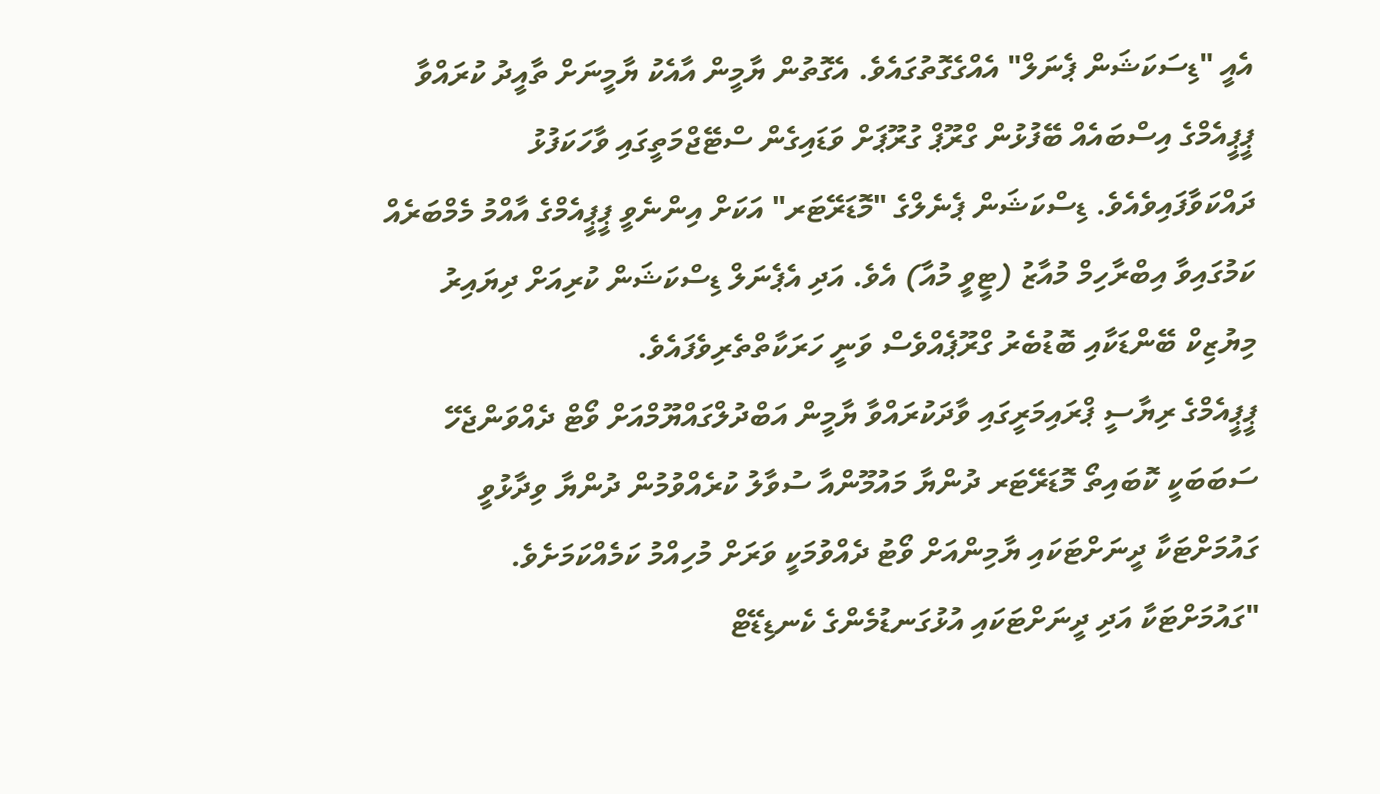އެއީ "ޑިސަކަޝަން ޕެނަލް" އެއްގެގޮތުގައެވެ. އެގޮތުން ޔާމީން އާއެކު ޔާމީނަށް ތާއީދު ކުރައްވާ ޕީޕީއެމްގެ އިސްބައެއް ބޭފުޅުން ގްރޫޕް ގުރޫޕަށް ވަޑައިގެން ސްޓޭޖްމަތީގައި ވާހަކަފުޅު ދައްކަވާފައިވެއެވެ. ޑިސްކަޝަން ޕެނެލްގެ "މޮޑަރޭޓަރ" އަކަށް އިންނެވީ ޕީޕީއެމްގެ އާއްމު މެމްބަރެއް ކަމުގައިވާ އިބްރާހިމް މުއާޒު (ޓީވީ މުއާ) އެވެ. އަދި އެޕެނަލް ޑިސްކަޝަން ކުރިއަށް ދިޔައިރު މިޔުޒިކް ބޭންޑަކާއި ބޮޑުބެރު ގްރޫޕެއްވެސް ވަނީ ހަރަކާތްތެރިވެފައެވެ.
ޕީޕީއެމްގެ ރިޔާސީ ޕްރައިމަރީގައި ވާދަކުރައްވާ ޔާމީން އަބްދުލްގައްޔޫމްއަށް ވޯޓް ދެއްވަންޖެހޭ ސަބަބަކީ ކޮބައިތޯ މޮޑަރޭޓަރ ދުންޔާ މައުމޫންއާ ސުވާލު ކުރެއްވުމުން ދުންޔާ ވިދާޅުވީ ގައުމަށްޓަކާ ދީނަށްޓަކައި ޔާމިންއަށް ވޯޓު ދެއްވުމަކީ ވަރަށް މުހިއްމު ކަމެއްކަމަށެވެ.
"ގައުމަށްޓަކާ އަދި ދީނަށްޓަކައި އުޅުގަނޑުމެންގެ ކެނޑިޑޭޓް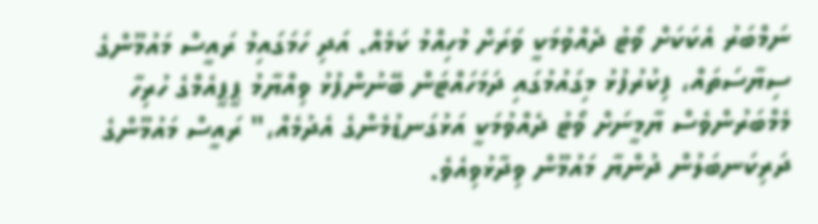ނަމްބަރު އެކަކަށް ވޯޓު ދެއްވުމަކީ ވަރަށް މުހިއްމު ކަމެއް. އަދި ހަމަގައިމު ރައީސް މައުމޫންގެ ސިޔާސަތައް، ފިކުރުފުޅު މިގައުމުގައި ދަމަހައްޓަން ބޭނުންފުޅު ވިއްޔާމު ޕީޕީއެމްގެ ހުރިހާ މެމްބަރުންވެސް ޔާމީނަށް ވޯޓު ދެއްވުމަކީ އަޅުގަނޑުމެންގެ އެދުމެއް،" ރައީސް މައުމޫންގެ ދަރިކަނބަލުން ދުންޔާ މައުމޫން ވިދާޅުވިއެވެ.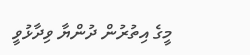މީގެ އިތުރުން ދުންޔާ ވިދާޅުވީ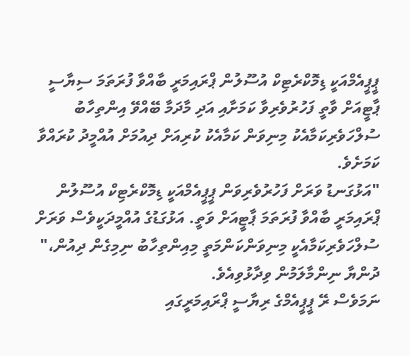ޕީޕީއެމްއަކީ ޑިމޮކްރެޓިކް އުސޫލުން ޕްރައިމަރީ ބާއްވާ ފުރަތަމަ ސިޔާސީ ޕާޓީއަށް ވާތީ ފަހުރުވެރިވާ ކަމަށާއި އަދި މާދަމާ ބޭއްވޭ އިންތިހާބު ސުލްހަވެރިކަމާއެކު މިނިވަން ކަމާއެކު ކުރިއަށް ދިއުމަށް އުއްމީދު ކުރައްވާ ކަމަށެވެ.
"އަޅުގަނޑު ވަރަށް ފަހުރުވެރިވަން ޕީޕީއެމްއަކީ ޑިމޮކްރެޓިކް އުސޫލުން ޕްރައިމަރީ ބާއްވާ ފުރަތަމަ ޕާޓީއަށް ވަތީ. އަޅުގަޑުގެ އުއްމީދަކީވެސް ވަރަށް ސުލްހަވެރިކަމާއެކީ މިނިވަންކަންމަތީ މިއިންތިހާބު ނިމިގެން ދިއުން،" ދުންޔާ ނިންމާލަމުން ވިދާޅުވިއެވެ.
ނަމަވެސް ރޭ ޕީޕީއެމްގެ ރިޔާސީ ޕްރައިމަރީގައި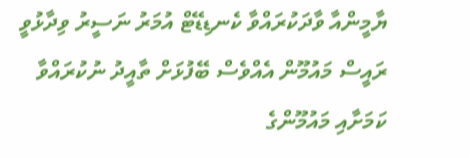ޔާމީންއާ ވާދަކުރައްވާ ކެނޑިޑޭޓް އުމަރު ނަސީރު ވިދާޅުވީ ރައީސް މައުމޫން އެއްވެސް ބޭފުޅަށް ތާއީދު ނުކުރައްވާ ކަމަށާއި މައުމޫންގެ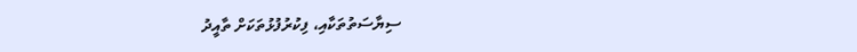ސިޔާސަތުތަކާއި، ފިކުރުފުޅުތަކަށް ތާއީދު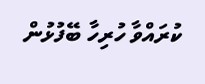ކުރައްވާ ހުރިހާ ބޭފުޅުން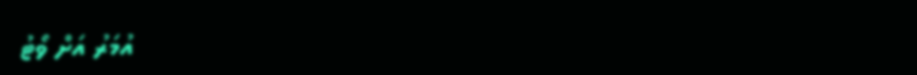އުމަރު އަށް ވޯޓު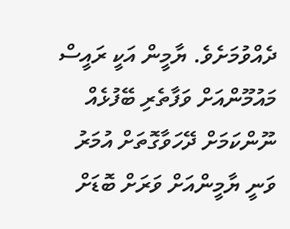ދެއްވުމަށެވެ. ޔާމީން އަކީ ރައީސް މައުމޫންއަށް ވަފާތެރި ބޭފުޅެއް ނޫންކަމަށް ދޭހަވާގޮތަށް އުމަރު ވަނީ ޔާމީންއަށް ވަރަށް ބޮޑަށް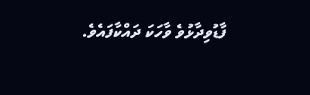ފާޑުވިދާޅުވެ ވާހަކަ ދައްކާފައެވެ.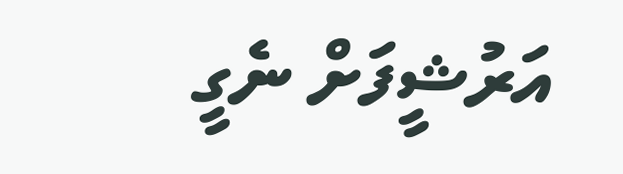އަރުޝީފަށް ނެގީ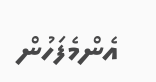އެންމެފަހުން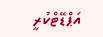އަޕްޑޭޓްކުރީ